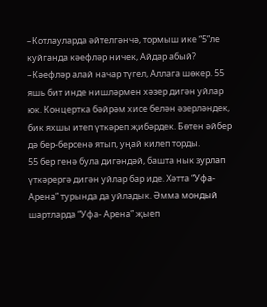–Котлауларда әйтелгәнчә, тормыш ике “5”ле куйганда кәефләр ничек, Айдар абый?
–Кәефләр алай начар түгел, Аллага шөкер. 55 яшь бит инде нишләрмен хәзер дигән уйлар юк. Концертка бәйрәм хисе белән әзерләндек, бик яхшы итеп үткәреп җибәрдек. Бөтен әйбер дә бер-берсенә ятып, уңай килеп торды.
55 бер генә була дигәндәй, башта нык зурлап үткәрергә дигән уйлар бар иде. Хәтта “Уфа-Арена” турында да уйладык. Әмма мондый шартларда “Уфа- Арена” җыеп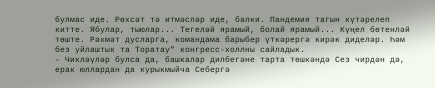булмас иде. Рөхсәт тә итмәсләр иде, бәлки. Пандемия тагын күтәрелеп китте. Ябулар, тыюлар... Тегеләй ярамый, болай ярамый... Күңел бөтенләй төште. Рәхмәт дусларга, командама барыбер үткәрергә кирәк диделәр. Һәм без уйлаштык та Торатау” конгресс-холлны сайладык.
– Чикләүләр булса да, башкалар дилбегәне тарта төшкәндә Сез чирдән дә, ерак юллардан да курыкмыйча Себергә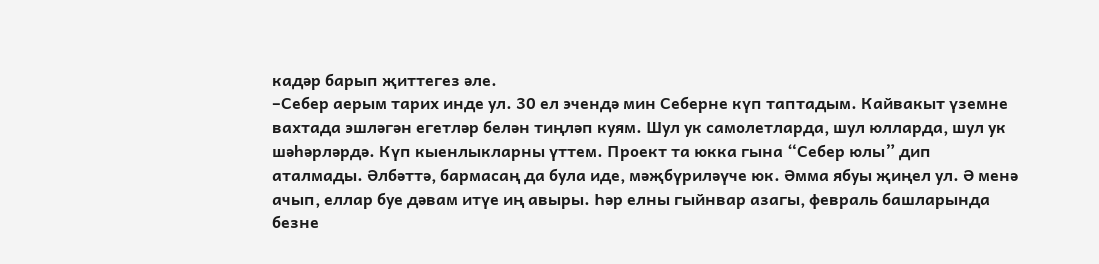кадәр барып җиттегез әле.
–Себер аерым тарих инде ул. 30 ел эчендә мин Себерне күп таптадым. Кайвакыт үземне вахтада эшләгән егетләр белән тиңләп куям. Шул ук самолетларда, шул юлларда, шул ук шәһәрләрдә. Күп кыенлыкларны үттем. Проект та юкка гына “Себер юлы” дип аталмады. Әлбәттә, бармасаң да була иде, мәҗбүриләүче юк. Әмма ябуы җиңел ул. Ә менә ачып, еллар буе дәвам итүе иң авыры. Һәр елны гыйнвар азагы, февраль башларында безне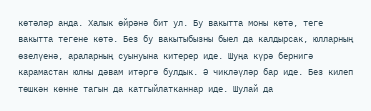көтәләр анда. Халык өйрәнә бит ул. Бу вакытта моны көтә, теге вакытта тегене көтә. Без бу вакытыбызны быел да калдырсак, юлларның өзелүенә, араларның суынуына китерер иде. Шуңа күрә бернигә карамастан юлны дәвам итәргә булдык. Ә чикләүләр бар иде. Без килеп төшкән көнне тагын да катгыйлатканнар иде. Шулай да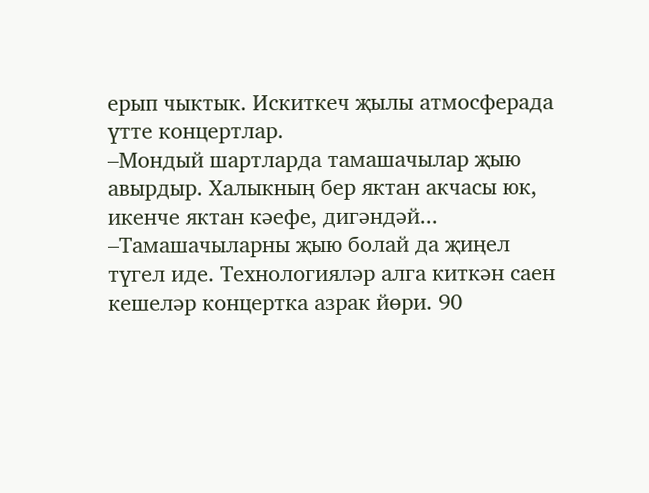ерып чыктык. Искиткеч җылы атмосферада үтте концертлар.
–Мондый шартларда тамашачылар җыю авырдыр. Халыкның бер яктан акчасы юк, икенче яктан кәефе, дигәндәй...
–Тамашачыларны җыю болай да җиңел түгел иде. Технологияләр алга киткән саен кешеләр концертка азрак йөри. 90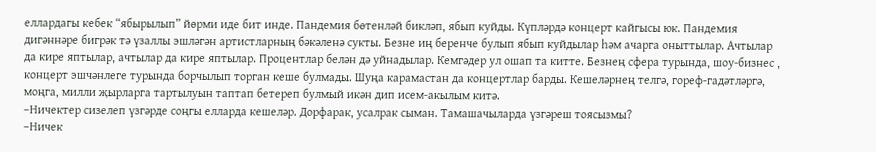еллардагы кебек “ябырылып” йөрми иде бит инде. Пандемия бөтенләй бикләп, ябып куйды. Күпләрдә концерт кайгысы юк. Пандемия дигәннәре бигрәк тә үзаллы эшләгән артистларның бәкәленә сукты. Безне иң беренче булып ябып куйдылар һәм ачарга оныттылар. Ачтылар да кире яптылар, ачтылар да кире яптылар. Процентлар белән дә уйнадылар. Кемгәдер ул ошап та китте. Безнең сфера турында, шоу-бизнес , концерт эшчәнлеге турында борчылып торган кеше булмады. Шуңа карамастан да концертлар барды. Кешеләрнең телгә, гореф-гадәтләргә, моңга, милли җырларга тартылуын таптап бетереп булмый икән дип исем-акылым китә.
–Ничектер сизелеп үзгәрде соңгы елларда кешеләр. Дорфарак, усалрак сыман. Тамашачыларда үзгәреш тоясызмы?
–Ничек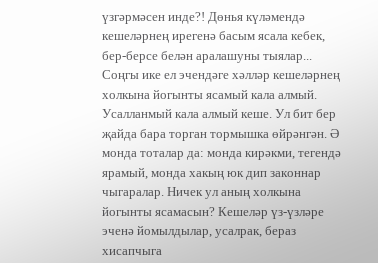үзгәрмәсен инде?! Дөнья күләмендә кешеләрнең ирегенә басым ясала кебек, бер-берсе белән аралашуны тыялар... Соңгы ике ел эчендәге хәлләр кешеләрнең холкына йогынты ясамый кала алмый. Усалланмый кала алмый кеше. Ул бит бер җайда бара торган тормышка өйрәнгән. Ә монда тоталар да: монда кирәкми, тегендә ярамый, монда хакың юк дип законнар чыгаралар. Ничек ул аның холкына йогынты ясамасын? Кешеләр үз-үзләре эченә йомылдылар, усалрак, бераз хисапчыга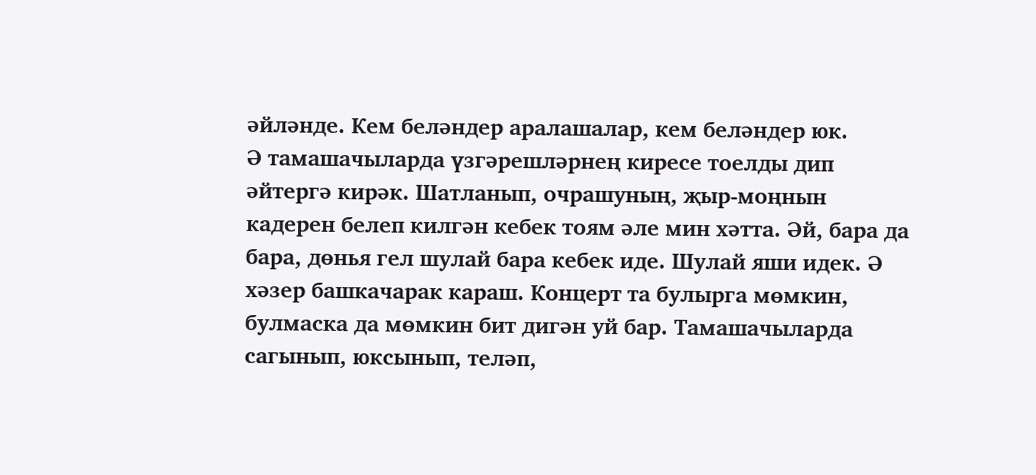әйләнде. Кем беләндер аралашалар, кем беләндер юк.
Ә тамашачыларда үзгәрешләрнең киресе тоелды дип әйтергә кирәк. Шатланып, очрашуның, җыр-моңнын кадерен белеп килгән кебек тоям әле мин хәтта. Әй, бара да бара, дөнья гел шулай бара кебек иде. Шулай яши идек. Ә хәзер башкачарак караш. Концерт та булырга мөмкин, булмаска да мөмкин бит дигән уй бар. Тамашачыларда сагынып, юксынып, теләп,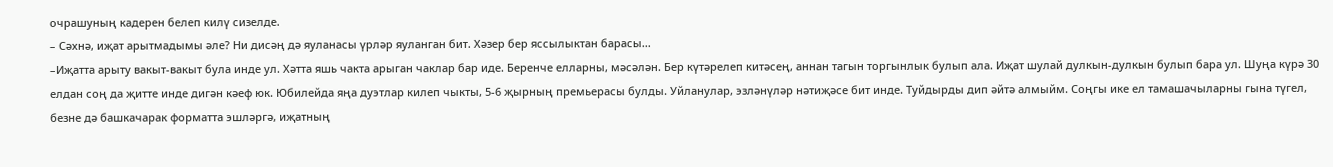очрашуның кадерен белеп килү сизелде.
– Сәхнә, иҗат арытмадымы әле? Ни дисәң дә яуланасы үрләр яуланган бит. Хәзер бер яссылыктан барасы...
–Иҗатта арыту вакыт-вакыт була инде ул. Хәтта яшь чакта арыган чаклар бар иде. Беренче елларны, мәсәлән. Бер күтәрелеп китәсең, аннан тагын торгынлык булып ала. Иҗат шулай дулкын-дулкын булып бара ул. Шуңа күрә 30 елдан соң да җитте инде дигән кәеф юк. Юбилейда яңа дуэтлар килеп чыкты, 5-6 җырның премьерасы булды. Уйланулар, эзләнүләр нәтиҗәсе бит инде. Туйдырды дип әйтә алмыйм. Соңгы ике ел тамашачыларны гына түгел, безне дә башкачарак форматта эшләргә, иҗатның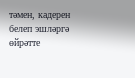тәмен, кадерен белеп эшләргә өйрәтте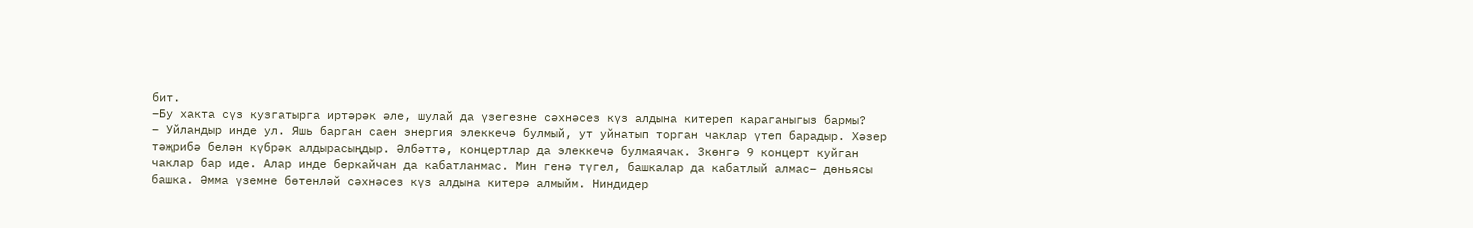бит.
–Бу хакта сүз кузгатырга иртәрәк әле, шулай да үзегезне сәхнәсез күз алдына китереп караганыгыз бармы?
– Уйландыр инде ул. Яшь барган саен энергия элеккечә булмый, ут уйнатып торган чаклар үтеп барадыр. Хәзер тәҗрибә белән күбрәк алдырасыңдыр. Әлбәттә, концертлар да элеккечә булмаячак. 3көнгә 9 концерт куйган чаклар бар иде. Алар инде беркайчан да кабатланмас. Мин генә түгел, башкалар да кабатлый алмас– дөньясы башка. Әмма үземне бөтенләй сәхнәсез күз алдына китерә алмыйм. Ниндидер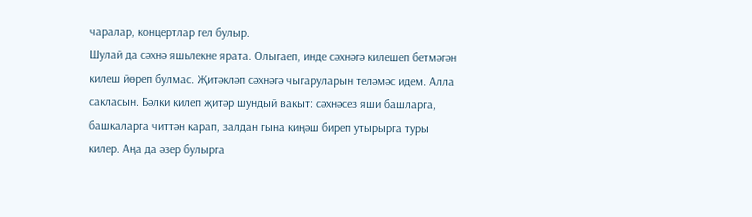чаралар, концертлар гел булыр.
Шулай да сәхнә яшьлекне ярата. Олыгаеп, инде сәхнәгә килешеп бетмәгән килеш йөреп булмас. Җитәкләп сәхнәгә чыгаруларын теләмәс идем. Алла сакласын. Бәлки килеп җитәр шундый вакыт: сәхнәсез яши башларга, башкаларга читтән карап, залдан гына киңәш биреп утырырга туры килер. Аңа да әзер булырга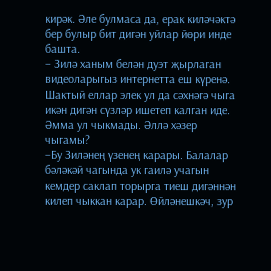кирәк. Әле булмаса да, ерак киләчәктә бер булыр бит дигән уйлар йөри инде башта.
– Зилә ханым белән дуэт җырлаган видеоларыгыз интернетта еш күренә. Шактый еллар элек ул да сәхнәгә чыга икән дигән сүзләр ишетеп калган иде. Әмма ул чыкмады. Әллә хәзер чыгамы?
–Бу Зиләнең үзенең карары. Балалар бәләкәй чагында ук гаилә учагын кемдер саклап торырга тиеш дигәннән килеп чыккан карар. Өйләнешкәч, зур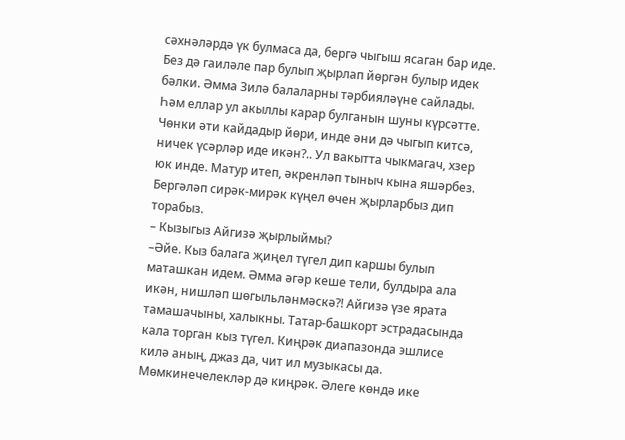сәхнәләрдә үк булмаса да, бергә чыгыш ясаган бар иде. Без дә гаиләле пар булып җырлап йөргән булыр идек бәлки. Әмма Зилә балаларны тәрбияләүне сайлады. Һәм еллар ул акыллы карар булганын шуны күрсәтте. Чөнки әти кайдадыр йөри, инде әни дә чыгып китсә, ничек үсәрләр иде икән?.. Ул вакытта чыкмагач, хзер юк инде. Матур итеп, әкренләп тыныч кына яшәрбез. Бергәләп сирәк-мирәк күңел өчен җырларбыз дип торабыз.
– Кызыгыз Айгизә җырлыймы?
–Әйе. Кыз балага җиңел түгел дип каршы булып маташкан идем. Әмма әгәр кеше тели, булдыра ала икән, нишләп шөгыльләнмәскә?! Айгизә үзе ярата тамашачыны, халыкны. Татар-башкорт эстрадасында кала торган кыз түгел. Киңрәк диапазонда эшлисе килә аның, джаз да, чит ил музыкасы да. Мөмкинечелекләр дә киңрәк. Әлеге көндә ике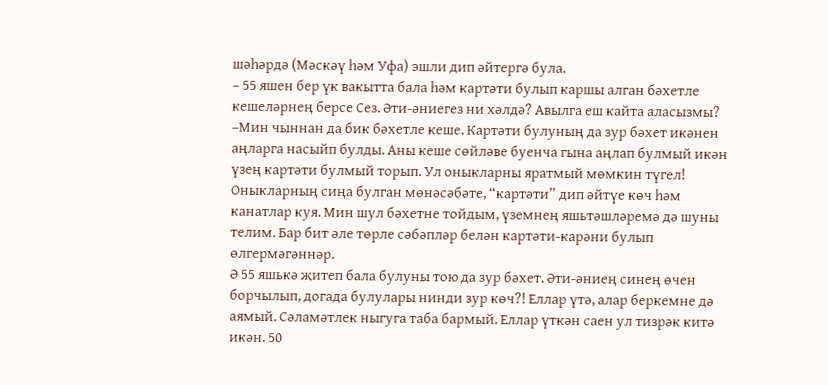шәһәрдә (Мәскәү һәм Уфа) эшли дип әйтергә була.
– 55 яшен бер үк вакытта бала һәм картәти булып каршы алган бәхетле кешеләрнең берсе Сез. Әти-әниегез ни хәлдә? Авылга еш кайта аласызмы?
–Мин чыннан да бик бәхетле кеше. Картәти булуның да зур бәхет икәнен аңларга насыйп булды. Аны кеше сөйләве буенча гына аңлап булмый икән үзең картәти булмый торып. Ул оныкларны яратмый мөмкин түгел! Оныкларның сиңа булган мөнәсәбәте, “картәти” дип әйтүе көч һәм канатлар куя. Мин шул бәхетне тойдым, үземнең яшьтәшләремә дә шуны телим. Бар бит әле төрле сәбәпләр белән картәти-карәни булып өлгермәгәннәр.
Ә 55 яшькә җитеп бала булуны тою да зур бәхет. Әти-әниең синең өчен борчылып, догада булулары нинди зур көч?! Еллар үтә, алар беркемне дә аямый. Сәламәтлек ныгуга таба бармый. Еллар үткән саен ул тизрәк китә икән. 50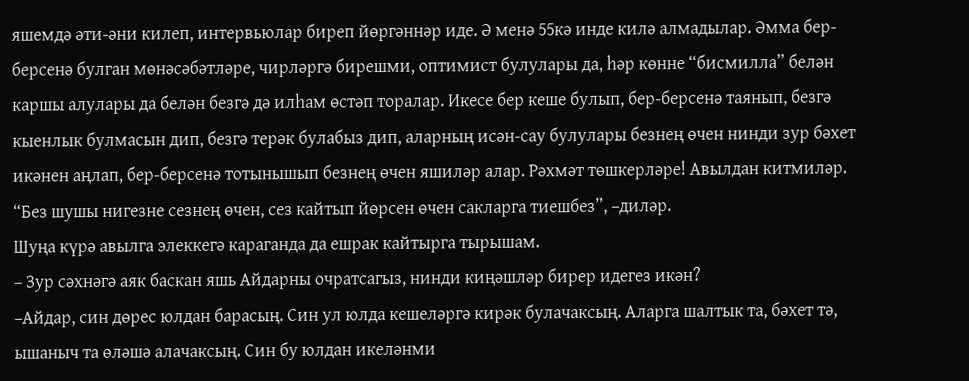яшемдә әти-әни килеп, интервьюлар биреп йөргәннәр иде. Ә менә 55кә инде килә алмадылар. Әмма бер-берсенә булган мөнәсәбәтләре, чирләргә бирешми, оптимист булулары да, һәр көнне “бисмилла” белән каршы алулары да белән безгә дә илһам өстәп торалар. Икесе бер кеше булып, бер-берсенә таянып, безгә кыенлык булмасын дип, безгә терәк булабыз дип, аларның исән-сау булулары безнең өчен нинди зур бәхет икәнен аңлап, бер-берсенә тотынышып безнең өчен яшиләр алар. Рәхмәт төшкерләре! Авылдан китмиләр. “Без шушы нигезне сезнең өчен, сез кайтып йөрсен өчен сакларга тиешбез”, –диләр.
Шуңа күрә авылга элеккегә караганда да ешрак кайтырга тырышам.
– Зур сәхнәгә аяк баскан яшь Айдарны очратсагыз, нинди киңәшләр бирер идегез икән?
–Айдар, син дөрес юлдан барасың. Син ул юлда кешеләргә кирәк булачаксың. Аларга шалтык та, бәхет тә, ышаныч та өләшә алачаксың. Син бу юлдан икеләнми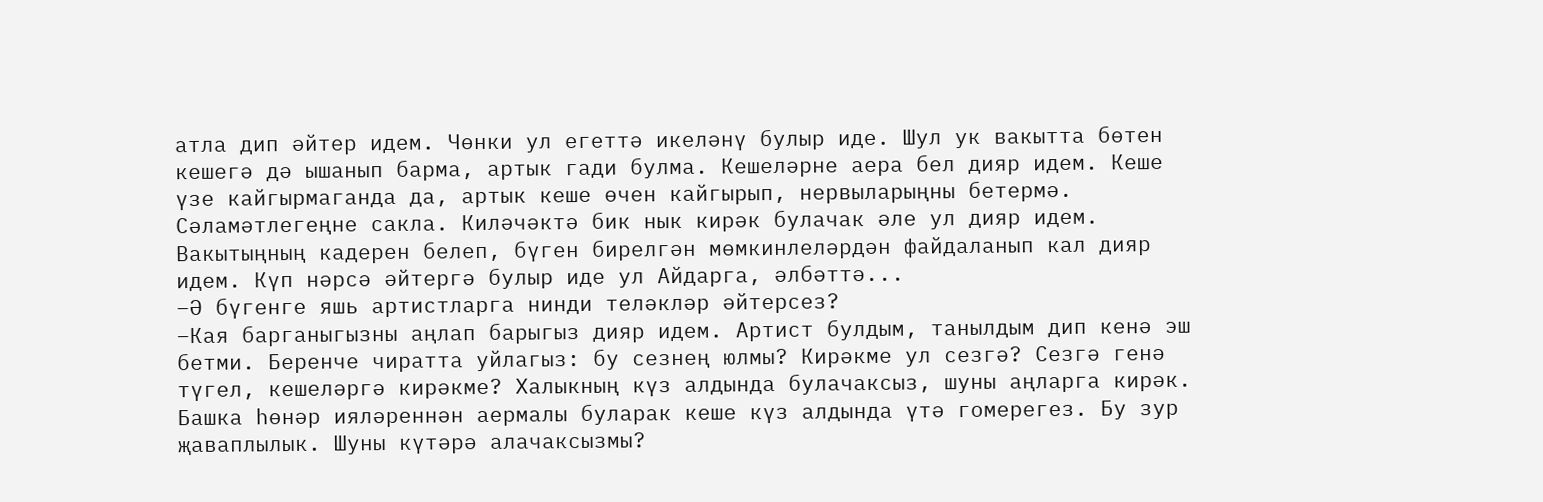атла дип әйтер идем. Чөнки ул егеттә икеләнү булыр иде. Шул ук вакытта бөтен кешегә дә ышанып барма, артык гади булма. Кешеләрне аера бел дияр идем. Кеше үзе кайгырмаганда да, артык кеше өчен кайгырып, нервыларыңны бетермә. Сәламәтлегеңне сакла. Киләчәктә бик нык кирәк булачак әле ул дияр идем. Вакытыңның кадерен белеп, бүген бирелгән мөмкинлеләрдән файдаланып кал дияр идем. Күп нәрсә әйтергә булыр иде ул Айдарга, әлбәттә...
–Ә бүгенге яшь артистларга нинди теләкләр әйтерсез?
–Кая барганыгызны аңлап барыгыз дияр идем. Артист булдым, танылдым дип кенә эш бетми. Беренче чиратта уйлагыз: бу сезнең юлмы? Кирәкме ул сезгә? Сезгә генә түгел, кешеләргә кирәкме? Халыкның күз алдында булачаксыз, шуны аңларга кирәк. Башка һөнәр ияләреннән аермалы буларак кеше күз алдында үтә гомерегез. Бу зур җаваплылык. Шуны күтәрә алачаксызмы?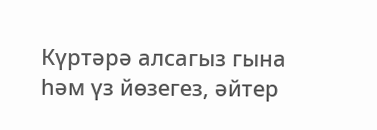Күртәрә алсагыз гына һәм үз йөзегез, әйтер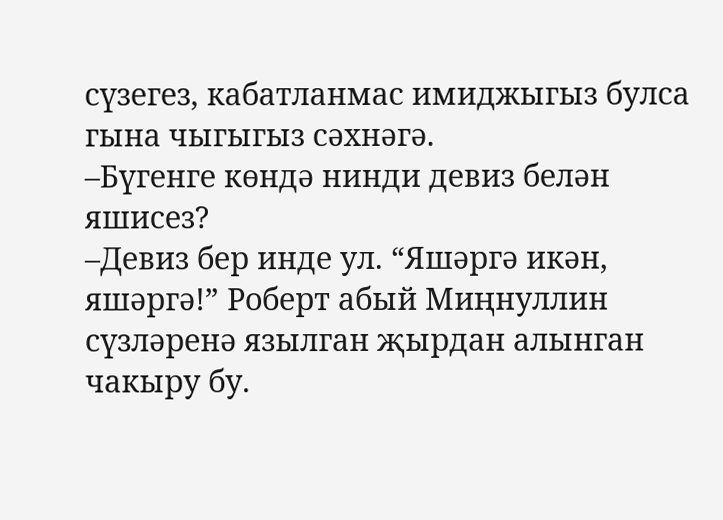сүзегез, кабатланмас имиджыгыз булса гына чыгыгыз сәхнәгә.
–Бүгенге көндә нинди девиз белән яшисез?
–Девиз бер инде ул. “Яшәргә икән, яшәргә!” Роберт абый Миңнуллин сүзләренә язылган җырдан алынган чакыру бу.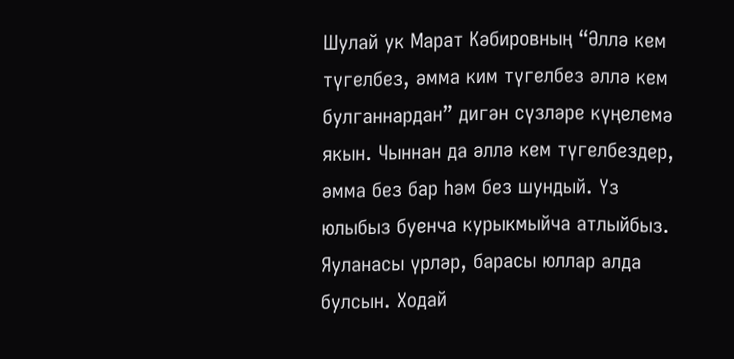Шулай ук Марат Кәбировның “Әллә кем түгелбез, әмма ким түгелбез әллә кем булганнардан” дигән сүзләре күңелемә якын. Чыннан да әллә кем түгелбездер, әмма без бар һәм без шундый. Үз юлыбыз буенча курыкмыйча атлыйбыз. Яуланасы үрләр, барасы юллар алда булсын. Ходай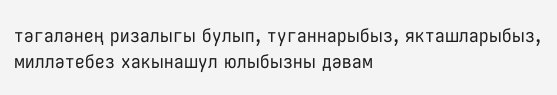тәгаләнең ризалыгы булып, туганнарыбыз, якташларыбыз, милләтебез хакынашул юлыбызны дәвам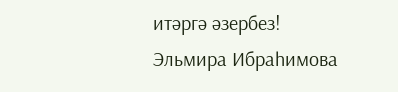итәргә әзербез!
Эльмира Ибраһимова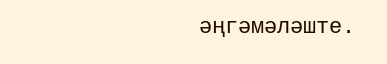әңгәмәләште.